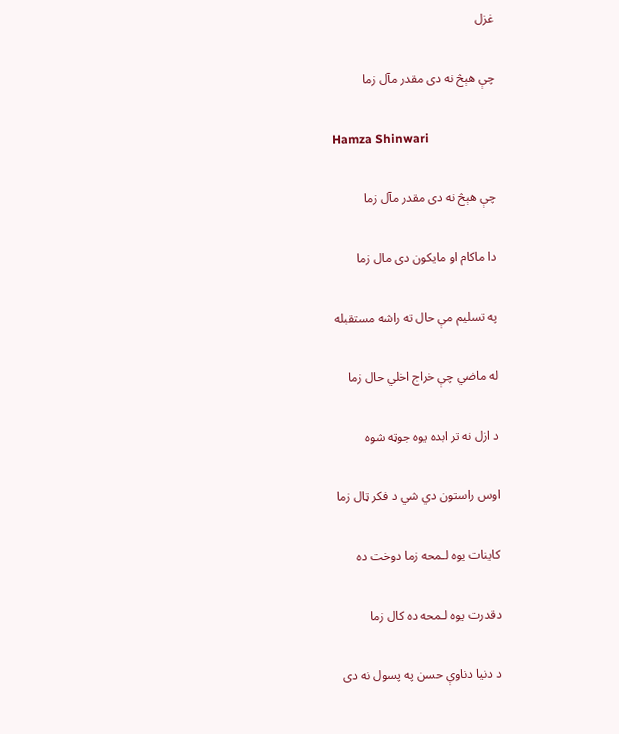غزل

چې هېڅ نه دی مقدر مآل زما

Hamza Shinwari

چې هېڅ نه دی مقدر مآل زما

دا ماکام او مايکون دی مال زما

په تسليم مې حال ته راشه مستقبله

له ماضي چې خراج اخلي حال زما

د ازل نه تر ابده يوه جوټه شوه

اوس راستون دي شي د فکر ټال زما

کاينات يوه لـمحه زما دوخت ده

دقدرت يوه لـمحه ده کال زما

د دنيا دناوې حسن په پسول نه دی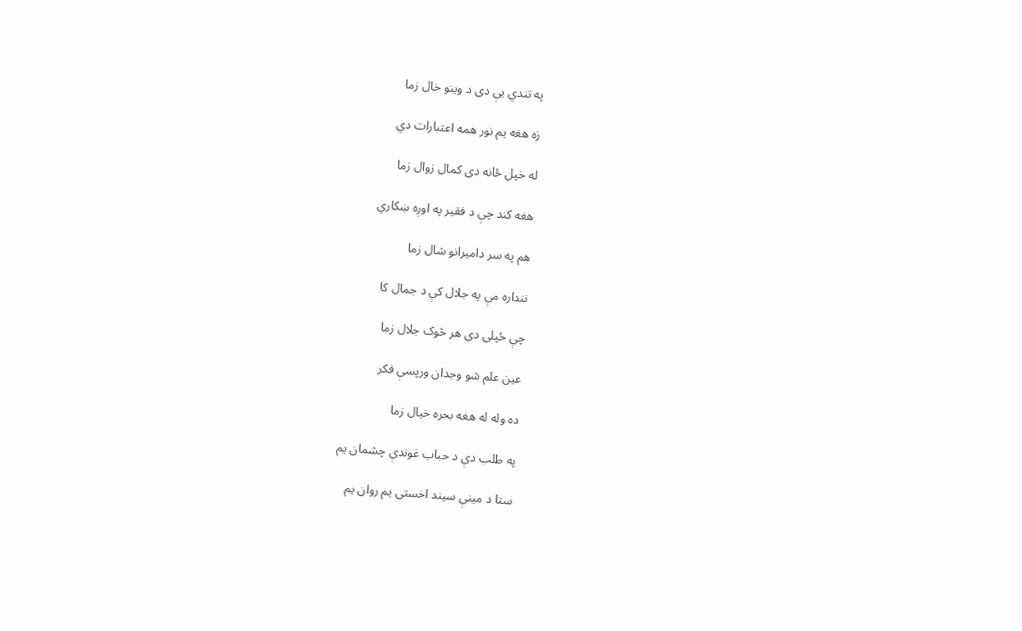په تندي يې دی د وينو خال زما

زه هغه يم نور همه اعتبارات دي

له خپل ځانه دی کمال زوال زما

هغه کند چې د فقير په اوږه ښکاري

هم په سر داميرانو شال زما

ننداره مې په جلال کې د جمال کا

چې ځپلی دی هر څوک جلال زما

عين علم شو وجدان ورپسې فکر

ده وله له هغه بحره خيال زما

په طلب دې د حباب غوندې چشمان يم

ستا د مينې سيند اخستی يم روان يم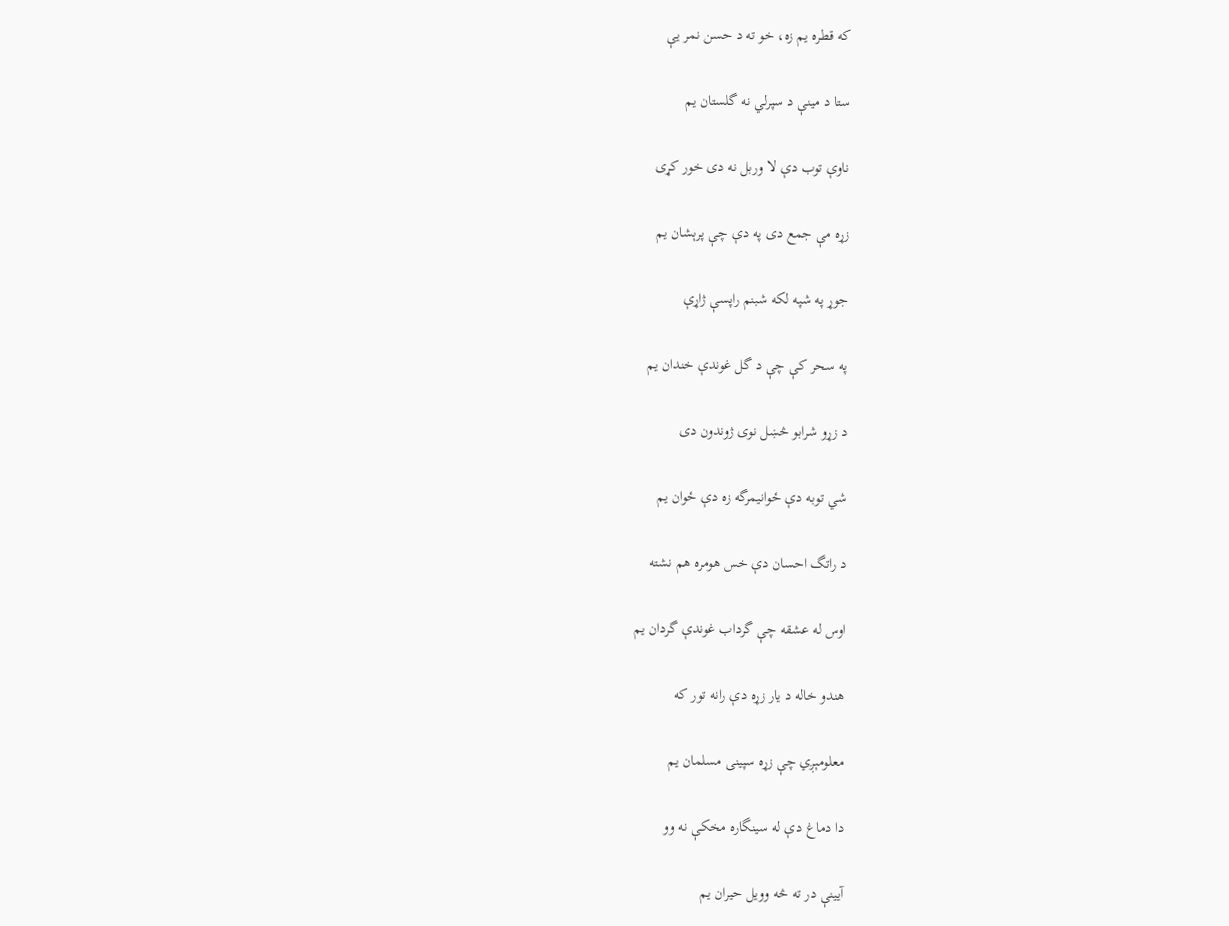که قطره يم زه، خو ته د حسن نمر يې

ستا د مينې د سپرلي نه گلستان يم

ناوې توب دې لا وربل نه دی خور کړی

زړه مې جمع دی په دې چې پرېشان يم

جوړ په شپه لکه شبنم راپسې ژاړې

په سحر کې چې د گل غوندې خندان يم

د زړو شرابو څښل نوی ژوندون دی

شي توبه دې ځوانيمرگه زه دې ځوان يم

د راتگ احسان دې خس هومره هم نشته

اوس له عشقه چې گرداب غوندې گردان يم

هندو خاله د يار زړه دې رانه تور که

معلومېږي چې زړه سپينی مسلمان يم

دا دماغ دې له سينگاره مخکې نه وو

آيينې در ته څه وويل حيران يم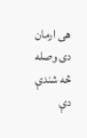هی ارمان دی وصله څه شندې دې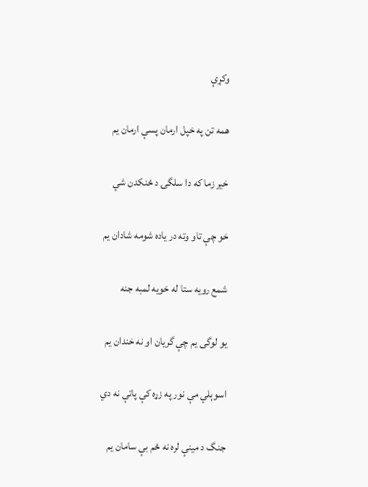وکړې

همه تن په خپل ارمان پسې ارمان يم

خير زما که دا سلگۍ د ځنکدن شي

خو چې تاو وته در ياده شومه شادان يم

شمع رويه ستا له خويه لمبه جنه

يو لوگی يم چې گريان او نه خندان يم

اسوېلي مې نور په زړه کې پاتې نه دي

جنگ د مينې لره نه ځم بې سامان يم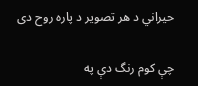حيراني د هر تصوير د پاره روح دی

چې کوم رنگ دې په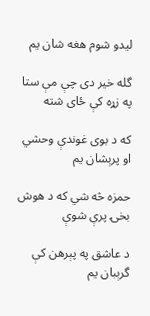ليدو شوم هغه شان يم

گله خير دی چې مې ستا په زړه کې ځای شته

که د بوی غوندې وحشي او پرېشان يم

حمزه څه شي که د هوش بخۍ پرې شوې

د عاشق په پېرهن کې گرېبان يم